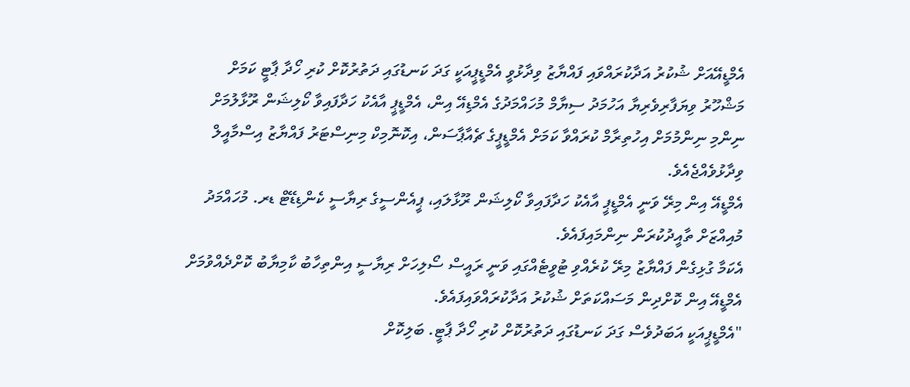އެމްޑީއޭއަށް ޝުކުރު އަދާކުރައްވައި ފައްޔާޒު ވިދާޅުވީ އެމްޑީޕީއަކީ ގަދަ ކަނޑުގައި ދަތުރުކޮށް ކުރި ހޯދާ ޕާޓީ ކަމަށް
މަޝްހޫރު ވިޔަފާރިވެރިޔާ އަހުމަދު ސިޔާމް މުހައްމަދުގެ އެމްޑިއޭ އިން، އެމްޑީޕީ އާއެކު ހަދާފައިވާ ކޯލިޝަން ރޫޅާލުމަށް ނިންމި ނިންމުމަށް އިހުތިރާމް ކުރައްވާ ކަމަށް އެމްޑީޕީގެ ޗެއާޕާސަން، އިކޮނޮމިކް މިނިސްޓަރު ފައްޔާޒު އިސްމާއީލް ވިދާޅުވެއްޖެއެވެ.
އެމްޑީއޭ އިން މިރޭ ވަނީ އެމްޑީޕީ އާއެކު ހަދާފައިވާ ކޯލިޝަން ރޫޅާލައި، ޕީއެންސީގެ ރިޔާސީ ކެންޑިޑޭޓް ޑރ. މުހައްމަދު މުއިއްޒަށް ތާއީދުކުރަން ނިންމައިފައެވެ.
އެކަމާ ގުޅިގެން ފައްޔާޒު މިރޭ ކުރެއްވި ޓުވީޓެއްގައި ވަނީ ރައީސް ސޯލިހަށް ރިޔާސީ އިންތިހާބު ކާމިޔާބު ކޮށްދެއްވުމަށް އެމްޑީއޭ އިން ކޮށްދިން މަސައްކަތަށް ޝުކުރު އަދާކުރައްވައިފައެވެ.
"އެމްޑީޕީއަކީ އަބަދުވެސް ގަދަ ކަނޑުގައި ދަތުރުކޮށް ކުރި ހޯދާ ޕާޓީ. ބަލިކޮށް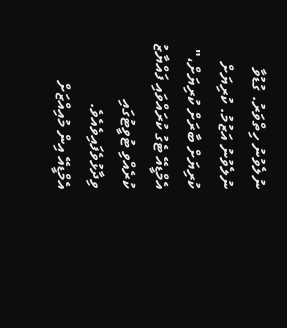ނުލެވުނު ހިތްވަރު. ގުޑުވާ ނުލެވުނު އަޒުމު. ކުރިޔަށް ކުރިޔަށް ބާރަށް ކުރިޔަށް،" އެމްޑީއޭ ޓެގު ކުރައްވައި ފައްޔާޒު ކުރެއްވި ޓުވީޓުގައި ވިދާޅުވެފައިވެއެވެ.
އެމްޑީއޭ އިން މުއިއްޒަށް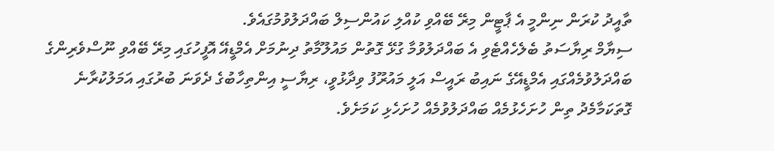ތާއީދު ކުރަން ނިންމީ އެ ޕާޓީން މިރޭ ބޭއްވި ކުއްލި ކައުންސިލް ބައްދަލުވުމުގައެވެ.
ސިޔާމް ރިޔާސަތު ބެލެހެއްޓެވި އެ ބައްދަލުވުމާ ގުޅޭ ގޮތުން މައުލޫމާތު ދިނުމަށް އެމްޑީއޭ އޮފީހުގައި މިރޭ ބޭއްވި ނޫސްވެރިންގެ ބައްދަލުވުމެއްގައި އެމްޑީއޭގެ ނައިބު ރައީސް އަލީ މައުރޫފު ވިދާޅުވީ، ރިޔާސީ އިންތިހާބުގެ ދެވަނަ ބުރުގައި އަމަލުކުރާނެ ގޮތަކަމާމެދު ތިން ހުށަހެޅުމެއް ބައްދަލުވުމެއް ހުށަހެޅި ކަމަށެވެ.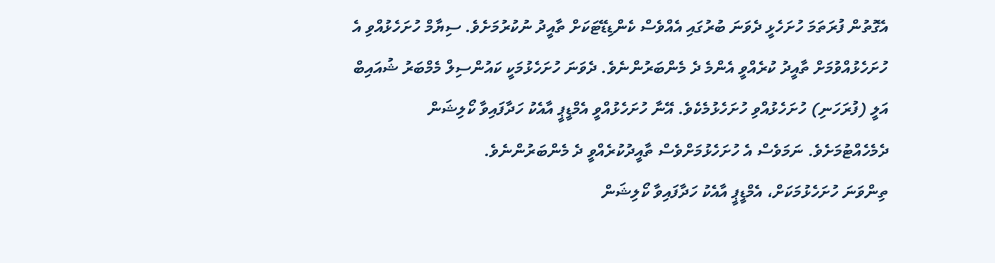އެގޮތުން ފުރަތަމަ ހުށަހެޅީ ދެވަނަ ބުރުގައި އެއްވެސް ކެންޑިޑޭޓަކަށް ތާއީދު ނުކުރުމަށެވެ. ސިޔާމް ހުށަހެޅުއްވި އެ ހުށަހެޅުއްވުމަށް ތާއީދު ކުރެއްވީ އެންމެ ދެ މެންބަރުންނެވެ. ދެވަނަ ހުށަހެޅުމަކީ ކައުންސިލް މެމްބަރު ޝުއައިބް އަލީ (ފުރަހަނި) ހުށަހެޅުއްވި ހުށަހެޅުމެކެވެ. އޭނާ ހުށަހެޅުއްވީ އެމްޑީޕީ އާއެކު ހަދާފައިވާ ކޯލިޝަން ދެމެހެއްޓުމަށެވެ. ނަމަވެސް އެ ހުށަހެޅުމަށްވެސް ތާއީދުކުރެއްވީ ދެ މެންބަރުންނެވެ.
ތިންވަނަ ހުށަހެޅުމަކަށް، އެމްޑީޕީ އާއެކު ހަދާފައިވާ ކޯލިޝަން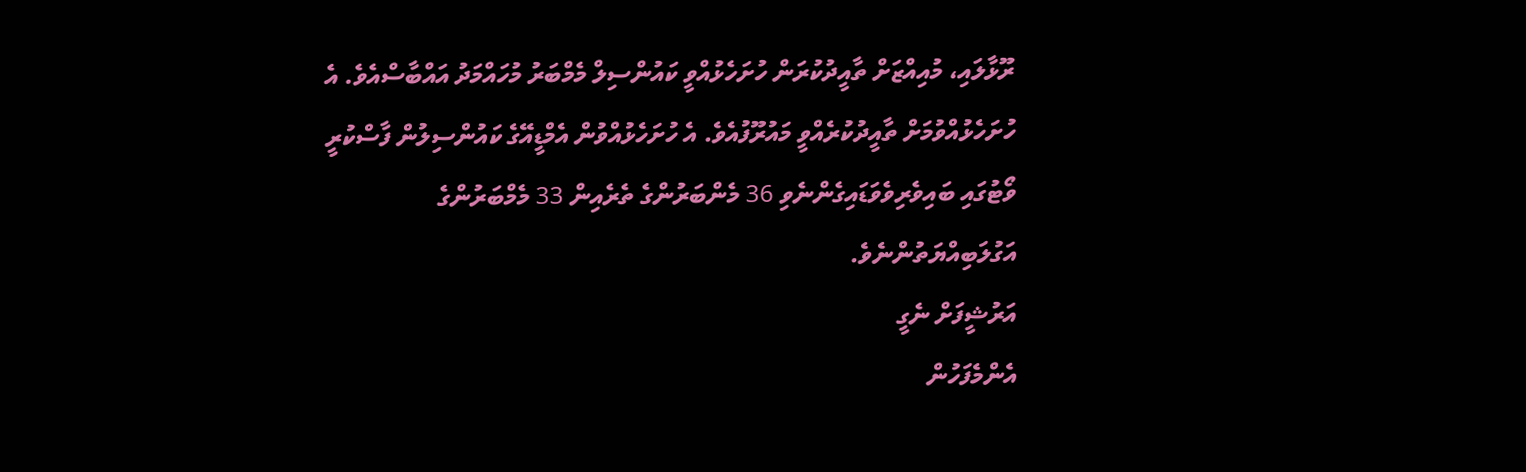ރޫޅާލައި، މުއިއްޒަށް ތާއީދުކުރަން ހުށަހެޅުއްވީ ކައުންސިލް މެމްބަރު މުހައްމަދު އައްބާސްއެވެ. އެ ހުށަހެޅުއްވުމަށް ތާއީދުކުރެއްވީ މައުރޫފުއެވެ. އެ ހުށަހެޅުއްވުން އެމްޑީއޭގެ ކައުންސިލުން ފާސްކުރީ ވޯޓުގައި ބައިވެރިވެވަޑައިގެންނެވި 36 މެންބަރުންގެ ތެރެއިން 33 މެމްބަރުންގެ އަގުލަބިއްޔަތުންނެވެ.
އަރުޝީފަށް ނެގީ
އެންމެފަހުން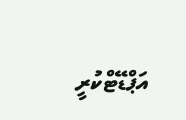އަޕްޑޭޓްކުރީ